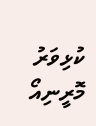ކުޅިވަރު
މޮރީނިއޯ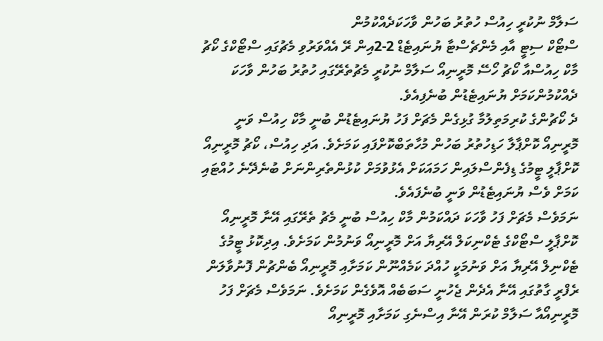ސަލާމް ނުކުރީ ހިއުސް ހުތުރު ބަހުން ވާހަކަދެއްކުމުން
ސްޓޯކް ސިޓީ އާއި މެންޗެސްޓާ ޔުނައިޓެޑް 2-2އިން ރޭ އެއްވަރުވި މެޗުގައި ސްޓޯކްގެ ކޯޗު މާކް ހިއުސްއާ ކޯޗު ހޯސޭ މޮރީނިއޯ ސަލާމް ނުކުރީ މެޗުތެރޭގައި ހުތުރު ބަހުން ވާހަކަ ދެއްކުމުންކަމަށް ޔުނައިޓެޑުން ބުނެފިއެވެ.
ދެ ކޯޗުންގެ ކުރިމަތިލުމާ ގުޅިގެން މެޗަށް ފަހު ޔުނައިޓެޑުން ބުނީ މާކް ހިއުސް ވަނީ މޮރީނިއޯ ކޮށްޕާލާ ހަޑިހުތުރު ބަހުން މުހާތަބްކޮށްފައި ކަމަށެވެ. އަދި ހިއުސް، ކޯޗު މޮރީނިއޯ ކޮށްޕާލީ ޓީމުގެ ޑިފެންސްލައިން ހަމައަކަށް އެޅުވުމަށް ކުޅުންތެރިންނަށް ބުނެދޭނެ ހުއްޓައި ކަމަށް ވެސް ޔުނައިޓެޑުން ވަނީ ބުނެފައެވެ.
ނަމަވެސް މެޗަށް ފަހު ވާހަކަ ދައްކަމުން މާކް ހިއުސް ބުނީ މެޗު ތެރޭގައި އޭނާ މޮރީނިއޯ ކޮށްޕާލީ ސްޓޯކްގެ ޓެކްނިކަލް އޭރިޔާ އަށް މޮރީނިއޯ ވަނުމުން ކަމަށެވެ. އިދިކޮޅު ޓީމުގެ ޓެކްނިލް އޭރިޔާ އަށް ވަނުމަކީ ހުއްދަ ކަމެއްނޫން ކަމަށާއި މޮރީނިއޯ ބެންޗުން ފޮނުވާލަން ރެފްރީ ގާތުގައި އޭނާ އެދެން ޖެހުނީ ސަބަބެއް އޮވެގެން ކަމަށެވެ. ނަމަވެސް މެޗަށް ފަހު މޮރީނިއޯއާ ސަލާމް ކުރަން އޭނާ އިސްނެގި ކަމަށާއި މޮރީނިއޯ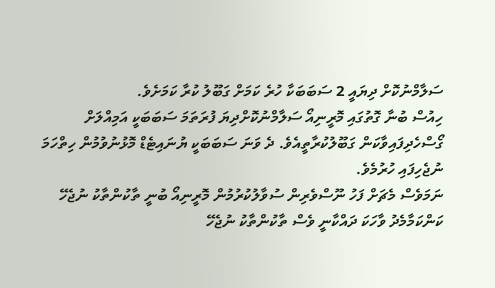ސަލާމްނުކޮށް ދިޔައީ 2 ސަބަބަކާ ހުރެ ކަމަށް ގަބޫލު ކުރާ ކަމަށެވެ.
ހިއުސް ބުނާ ގޮތުގައި މޮރީނިއޯ ސަލާމްނުކޮށްދިޔަ ފުރަތަމަ ސަބަބަކީ އަމިއްލަށް ގޯސްހެދިފައިވާކަން ގަބޫލުކުރާތީއެވެ. ދެ ވަނަ ސަބަބަކީ ޔުނައިޓެޑް މޮޅުނުވުމުން ހިތްހަމަ ނުޖެހިފައި ހުރުމެވެ.
ނަމަވެސް މެޗަށް ފަހު ނޫސްވެރިން ސުވާލުކުރުމުން މޮރީނިއޯ ބުނީ ތާކުންތާކު ނުޖެހޭ ކަންކަމާމެދު ވާހަކަ ދައްކާނީ ވެސް ތާކުންތާކު ނުޖެހޭ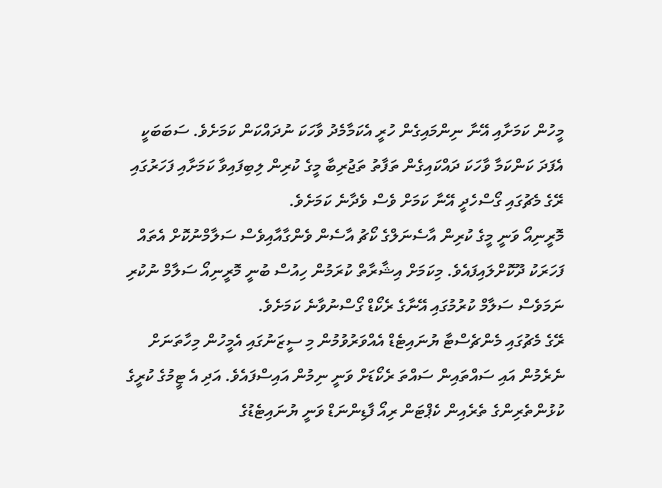މީހުން ކަމަށާއި އޭނާ ނިންމައިގެން ހުރީ އެކަމާމެދު ވާހަކަ ނުދައްކަން ކަމަށެވެ. ސަބަބަކީ އެފަދަ ކަންކަމާ ވާހަކަ ދައްކައިގެން ތަފާތު ތަޖުރިބާ މީގެ ކުރިން ލިބިފައިވާ ކަމަށާއި ފަހަރުގައި ރޭގެ މެޗުގައި ގޯސްހެދީ އޭނާ ކަމަށް ވެސް ވެދާނެ ކަމަށެވެ.
މޮރީނިއޯ ވަނީ މީގެ ކުރިން އާސެނަލްގެ ކޯޗު އާސެން ވެންގާއާއިވެސް ސަލާމްނުކޮށް އެތައް ފަހަރަކު ދޫކޮށްލައިފައެވެ. މިކަމަށް އިޝާރާތް ކުރަމުން ހިއުސް ބުނީ މޮރީނިއޯ ސަލާމް ނުކުރި ނަމަވެސް ސަލާމް ކުރުމުގައި އޭނާގެ ރެކޯޑް ގޯސްނުވާނެ ކަމަށެވެ.
ރޭގެ މެޗުގައި މެންޗެސްޓާ ޔުނައިޓެޑް އެއްވަރުވުމުން މި ސީޒަނުގައި އެމީހުން މިހާތަނަށް ނެރެމުން އައި ސައްތައިން ސައްތަ ރެކޯޑަށް ވަނީ ނިމުން އައިސްފައެވެ. އަދި އެ ޓީމުގެ ކުރީގެ ކުޅުންތެރިންގެ ތެރެއިން ކެޕްޓަން ރިއޯ ފާޑިންނަޑް ވަނީ ޔުނައިޓެޑުގެ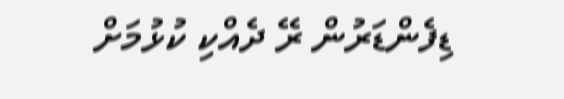ޑިފެންޑަރުން ރޭ ދެއްކި ކުޅުމަށް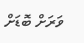ވަރަށް ބޮޑަށް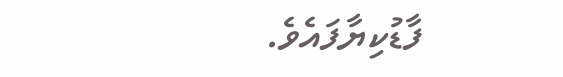ފާޑުކިޔާފައެވެ.